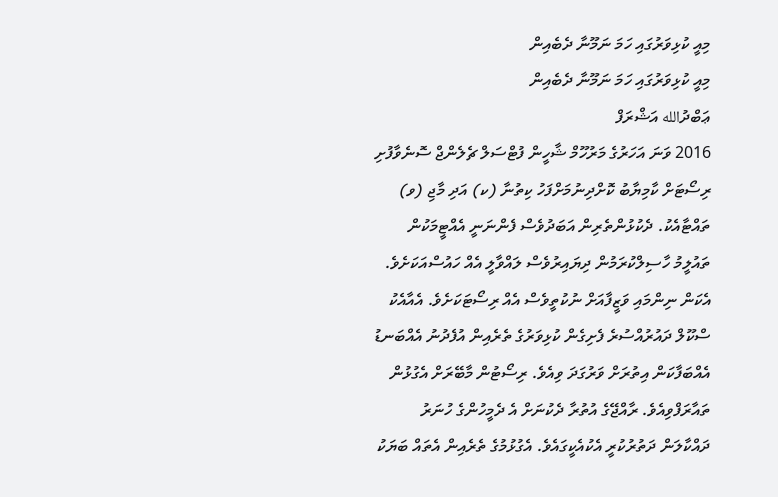މިއީ ކުޅިވަރުގައި ހަމަ ނަމޫނާ ދެބެއިން
މިއީ ކުޅިވަރުގައި ހަމަ ނަމޫނާ ދެބެއިން
ޢަބްދުالله އަޝްރަފް
2016 ވަނަ އަހަރުގެ މަރުހޫމް ޝާހީން ފުޓްސަލް ޗެލެންޖް ސޮނެވާފުށި ރިސޯޓަށް ކާމިޔާބު ކޮށްދިނުމަށްފަހު ކިތުނާ (ކ) އަދި މާޖި (ވ) ތައްޓާއެކު. ދެކުޅުންތެރިން އަބަދުވެސް ފެންނަނީ އެއްޓީމަކުން
ތައުލީމު ހާސިލްކުރަމުން ދިޔައިރުވެސް ލައްވާލީ އެއް ހައުސްއަކަށެވެ. އެކަން ނިންމައި ވަޒީފާއަށް ނުކުތީވެސް އެއް ރިސޯޓަކަށެވެ. އެއާއެކު ސްކޫލް ދައުރުއްސުރެ ފެށިގެން ކުޅިވަރުގެ ތެރެއިން އުފެދުނު އެއްބަނޑު އެއްބަފާކަން އިތުރަށް ވަރުގަދަ ވިއެވެ. ރިސޯޓުން މާބޭރަށް އެގުޅުން ތައާރަފްވިއެވެ. ރާއްޖޭގެ އުތުރާ ދެކުނަށް އެ ދެމީހުންގެ ހުނަރު ދައްކާލަން ދަތުރުކުރީ އެކުއެކީގައެވެ. އެގުޅުމުގެ ތެރެއިން އެތައް ބަޔަކު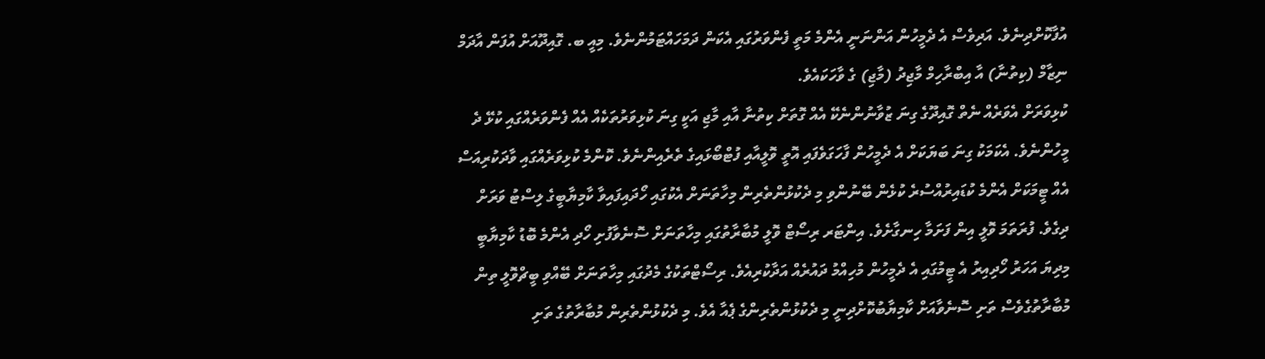އުފާކޮށްދިނެވެ. އަދިވެސް އެ ދެމީހުން އަންނަނީ އެންމެ މަތީ ފެންވަރުގައި އެކަން ދަމަހައްޓަމުންނެވެ. މިއީ ބ. ގޮއިދޫއަށް އުފަން އާދަމް ނިޒާމް (ކިތުނާ) އާ އިބްރާހިމް މާޖިދު (މާޖި) ގެ ވާހަކައެވެ.
ކުޅިވަރަށް އެވަރެއް ނެތް ގޮއިދޫގެ ގިނަ ޒުވާނުންނެކޭ އެއް ގޮތަށް ކިތުނާ އާއި މާޖި އަކީ ގިނަ ކުޅިވަރުތަކެއް އެއް ފެންވަރެއްގައި ކުޅޭ ދެ މީހުންނެވެ. އެކަމަކު ގިނަ ބަޔަކަށް އެ ދެމީހުން ފާހަގަވެފައި އޮތީ ވޮލީއާއި ފުޓްބޯޅައިގެ ތެރެއިންނެވެ. ކޮންމެ ކުޅިވަރެއްގައި ވާދަކުރިއަސް އެއް ޓީމަކަށް އެންމެ ކުޑައިރުއްސުރެ ކުޅެން ބޭނުންވި މި ދެކުޅުންތެރިން މިހާތަނަށް އެކުގައި ހޯދައިފައިވާ ކާމިޔާބީގެ ލިސްޓު ވަރަށް ދިގެވެ. ފުރަތަމަ ވޮލީ އިން ފަށަމާ ހިނގާށެވެ. އިންޓަރ ރިސޯޓް ވޮލީ މުބާރާތުގައި މިހާތަނަށް ސޮނެވާފުށި ހޯދި އެންމެ ބޮޑު ކާމިޔާބީ މިދިޔަ އަހަރު ހޯދިއިރު އެ ޓީމުގައި އެ ދެމީހުން މުހިއްމު ދައުރެއް އަދާކުރިއެވެ. ރިސޯޓްތަކުގެ މެދުގައި މިހާތަނަށް ބޭއްވި ބީޗްވޮލީ ތިން މުބާރާތުގެވެސް ތަށި ސޮނެވާއަށް ކާމިޔާބުކޮށްދިނީ މި ދެކުޅުންތެރިންގެ ޕެއާ އެވެ. މި ދެކުޅުންތެރިން މުބާރާތުގެ ތަށި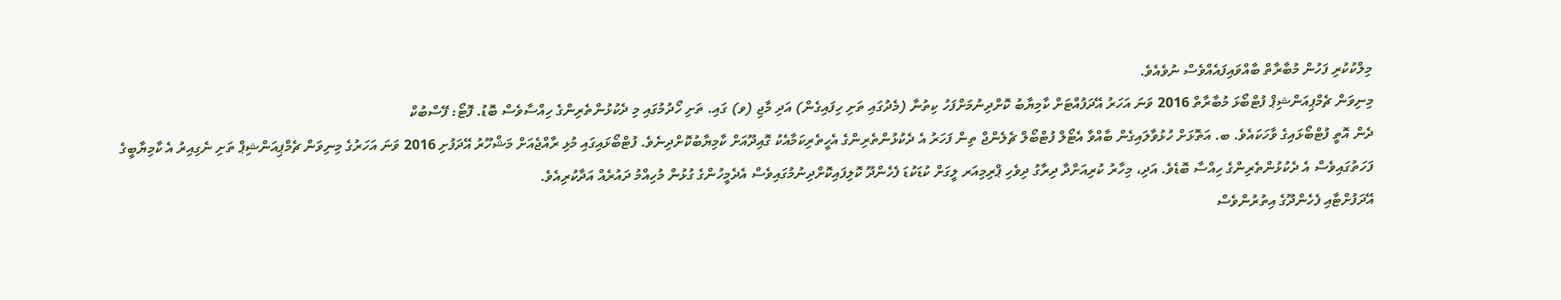މިލްކުކުރި ފަހުން މުބާރާތް ބާއްވައިފައެއްވެސް ނުވެއެވެ.
މިނިވަން ޗެމްޕިއަންޝިޕް ފުޓްބޯޅަ މުބާރާތް 2016 ވަނަ އަހަރު އޭދަފުއްޓަށް ކާމިޔާބު ކޮށްދިނުމަށްފަހު ކިތުނާ (މެދުގައި ތަށި ހިފައިގެން) އަދި މާޖި (ވ) ގައި. ތަށި ހޯދުމުގައި މި ދެކުޅުންތެރިންގެ ހިއްސާވެސް ބޮޑު. ފޮޓޯ: ފޭސްބުކް
ދެން އޮތީ ފުޓްބޯޅައިގެ ވާހަކައެވެ. ބ. އަތޮޅަށް ހުޅުވާލައިގެން ބާއްވާ އެޓޯލް ފުޓްބޯލް ޗެލެންޖް ތިން ފަހަރު އެ ދެކުޅުންތެރިންގެ އެހީތެރިކަމާއެކު ގޮއިދޫއަށް ކާމިޔާބުކޮށްދިނެވެ. ފުޓްބޯޅައިގައި މުޅި ރާއްޖެއަށް މަޝްހޫރު އޭދަފުށި 2016 ވަނަ އަހަރުގެ މިނިވަން ޗެމްޕިއަންޝިޕް ތަށި ނެގިއިރު އެ ކާމިޔާބީގެ ފަހަތުގައިވެސް އެ ދެކުޅުންތެރިންގެ ހިއްސާ ބޮޑެވެ. އަދި، މިހާރު ކުރިއަށްދާ ދިރާގު ދިވެހި ޕްރިމިއަރ ލީގަށް ކުޑަކުޑަ ފެހެންދޫ ކޮލިފައިކޮށްދިނުމުގައިވެސް އެދެމީހުންގެ ގުޅުން މުހިއްމު ދައުރެއް އަދާކުރިއެވެ.
އޭދަފުށްޓާއި ފެހެންދޫގެ އިތުރުންވެސް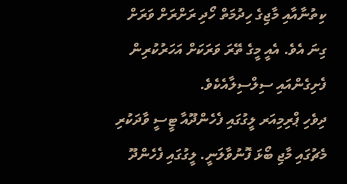ކިތުނާއާއި މާޖިގެ ހިދުމަތް ހޯދި ރަށްރަށް ވަރަށް ގިނަ އެވެ. އެއީ މީގެ ތޭރަ ވަރަކަށް އަހަރުކުރިން ފެށިގެންއައި ސިލްސިލާއެކެވެ.
ދިވެހި ޕްރިމިއަރ ލީގުގައި ފެހެންދޫއާ ޓީސީ ވާދަކުރި މެޗުގައި މާޖި ބޯޅަ ފޮނުވާލަނީ. ލީގުގައި ފެހެންދޫ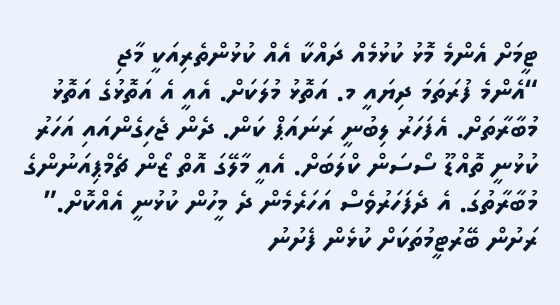ޓީމަށް އެންމެ މޮޅު ކުޅުމެއް ދައްކާ އެއް ކުޅުންތެރިއަކީ މާޖި
“އެންމެ ފުރަތަމަ ދިޔައީ މ. އަތޮޅު މުލަކަށް. އެއީ އެ އަތޮޅުގެ އަތޮޅު މުބާރާތަށް. އެފަހަރު ލިބުނީ ރަނައަޕް ކަން. ދެން ޖެހިގެންއައި އަހަރު ކުޅުނީ ތޮއްޑޫ ސޯސަން ކްލަބަށް. އެއީ މާލޭގަ އޮތް ޒޯން ޗެމްޕިއަނުންގެ މުބާރާތުގަ. އެ ދެފަހަރުވެސް އަހަރެމެން ދެ މީހުން ކުޅުނީ އެއްކޮށް.” ރަށުން ބޭރުޓީމުތަކަށް ކުޅެން ފެށުނު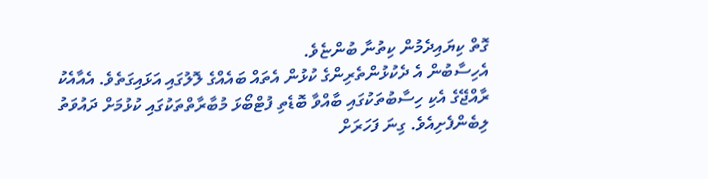ގޮތް ކިޔައިދެމުން ކިތުނާ ބުންޏެވެ.
އެހިސާބުން އެ ދެކުޅުންތެރިންގެ ކުޅުން އެތައް ބައެއްގެ ލޮލުގައި އަޅައިގަތެވެ. އެއާއެކު ރާއްޖޭގެ އެކި ހިސާބުތަކުގައި ބާއްވާ ބޮޑެތި ފުޓްބޯޅަ މުބާރާތްތަކުގައި ކުޅުމަށް ދައުވަތު ލިބެންފެށިއެވެ. ގިނަ ފަހަރަށް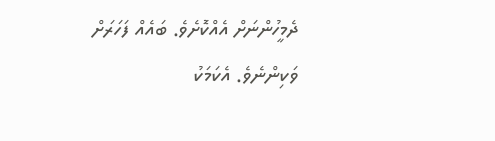ދެމީހުންނަށް އެއްކޮށެވެ. ބައެއް ފަހަރަށް ވަކިންނެވެ. އެކަމަކު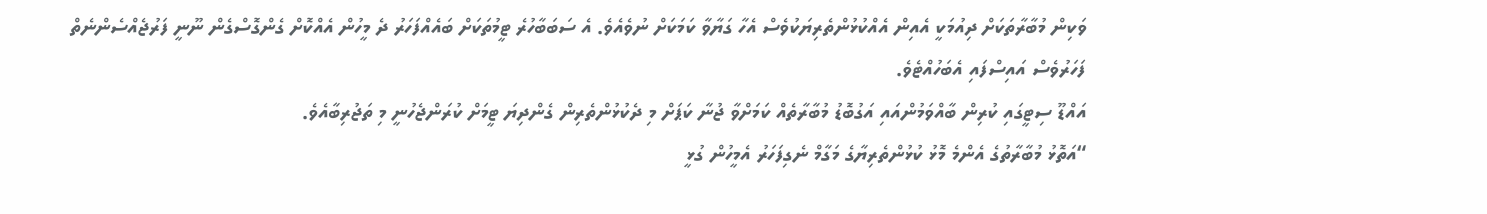ވަކިން މުބާރާތަކަށް ދިއުމަކީ އެއިން އެއްކުޅުންތެރިޔަކުވެސް އެހާ ގަޔާވާ ކަމަކަށް ނުވެއެވެ. އެ ސަބަބާހުރެ ޓީމުތަކަށް ބައެއްފަހަރު ދެ މީހުން އެއްކޮށް ގެންގޮސްގެން ނޫނީ ފަރުޖެއްސެންނެތް ފަހަރުވެސް އައިސްފައި އެބަހުއްޓެވެ.
އައްޑޫ ސިޓީގައި ކުރިން ބާއްވަމުންއައި އަގުބޮޑު މުބާރާތެއް ކަމަށްވާ ޖުނާ ކަޕަށް މި ދެކުޅުންތެރިން ގެންދިޔަ ޓީމަށް ކުރަންޖެހުނީ މި ތަޖުރިބާއެވެ.
“އަތޮޅު މުބާރާތުގެ އެންމެ މޮޅު ކުޅުންތެރިޔާގެ މަގާމް ނެގިފަހަރު އެމީހުން ގުޅީ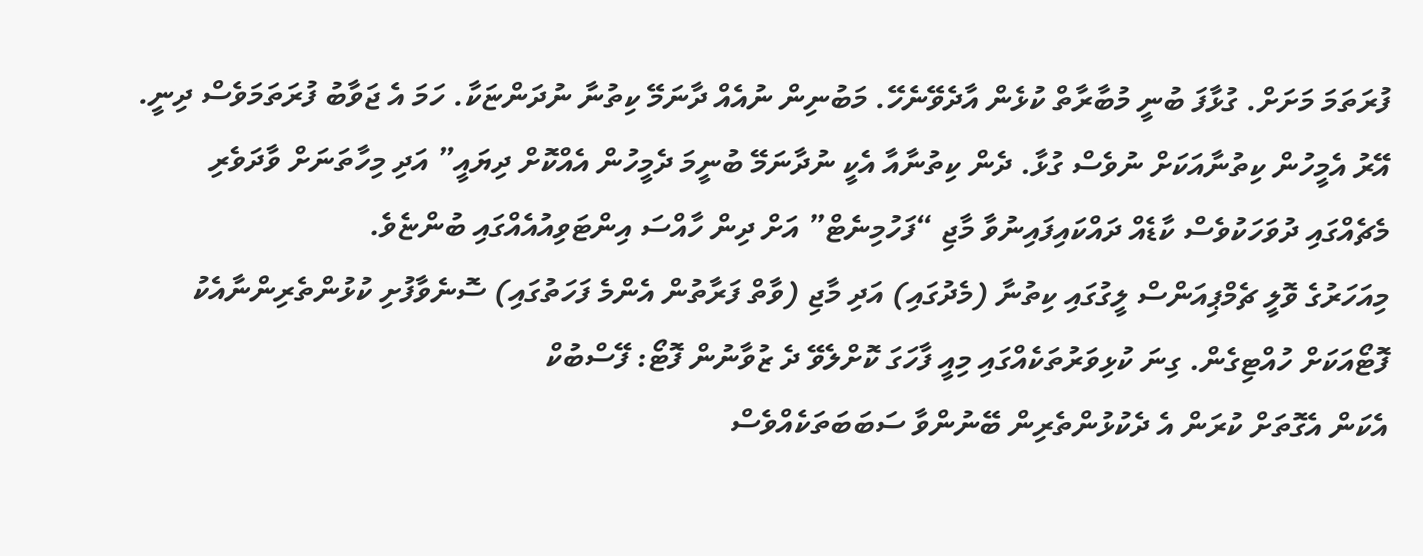ފުރަތަމަ މަށަށް. ގުޅާފަ ބުނީ މުބާރާތް ކުޅެން އާދެވޭނެހޭ. މަބުނިން ނުއެއް ދާނަމޭ ކިތުނާ ނުދަންޏަކާ. ހަމަ އެ ޖަވާބު ފުރަތަމަވެސް ދިނީ. އޭރު އެމީހުން ކިތުނާއަކަށް ނުވެސް ގުޅާ. ދެން ކިތުނާއާ އެކީ ނުދާނަމޭ ބުނީމަ ދެމީހުން އެއްކޮށް ދިޔައީ” އަދި މިހާތަނަށް ވާދަވެރި މެޗެއްގައި ދުވަހަކުވެސް ކާޑެއް ދައްކައިފައިނުވާ މާޖި “ފަހުމިނެޓް” އަށް ދިން ހާއްސަ އިންޓަވިއުއެއްގައި ބުންޏެވެ.
މިއަހަރުގެ ވޮލީ ޗެމްޕިއަންސް ލީގުގައި ކިތުނާ (މެދުގައި) އަދި މާޖި (ވާތް ފަރާތުން އެންމެ ފަހަތުގައި) ސޮނެވާފުށި ކުޅުންތެރިންނާއެކު ފޮޓޯއަކަށް ހުއްޓިގެން. ގިނަ ކުޅިވަރުތަކެއްގައި މިއީ ފާހަގަ ކޮށްލެވޭ ދެ ޒުވާނުން ފޮޓޯ: ފޭސްބުކް
އެކަން އެގޮތަށް ކުރަން އެ ދެކުޅުންތެރިން ބޭނުންވާ ސަބަބަތަކެއްވެސް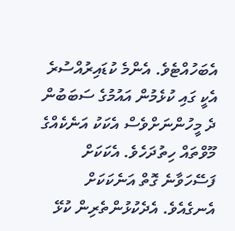އެބަހުއްޓެވެ. އެންމެ ކުޑައިރުއްސުރެ އެކީ ގައި ކުޅެމުން އައުމުގެ ސަބަބުން ދެ މީހުންނަށްވެސް އެކަކު އަނެކެއްގެ މޫވްތައް ހިތުދަހެވެ. އެކަކަށް ފަސޭހަވާނެ ގޮތް އަނެކަކަށް އެނގެއެވެ. އެދެކުޅުންތެރިން ކުޅޭ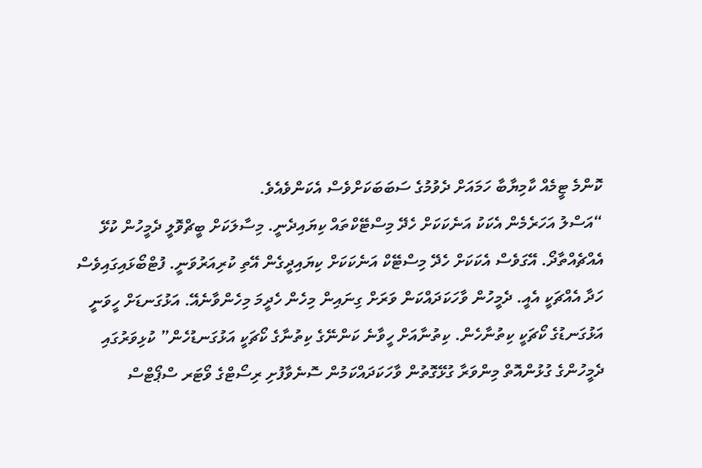ކޮންމެ ޓީމެއް ކާމިޔާބާ ހަމައަށް ދެވުމުގެ ސަބަބަކަށްވެސް އެކަންވެއެވެ.
“އަސްލު އަހަރެމެން އެކަކު އަނެކަކަށް ހެދޭ މިސްޓޭކްތައް ކިޔައިދެނީ. މިސާލަކަށް ބީޗްވޮލީ ދެމީހުން ކުޅޭ އެއްޗެއްތާދޯ. އޭގަވެސް އެކަކަށް ހެދޭ މިސްޓޭކް އަނެކަކަށް ކިޔައިދީގެން އޭތި ކުރިއަރުވަނީ. ފުޓްބޯޅައިގައިވެސް ހަދާ އެއްޗަކީ އެއީ. ދެމީހުން ވާހަކަދައްކަން ވަރަށް ގިނައިން މިހެން ހެދީމަ މިހެންވާނެއޭ. އަޅުގަނޑަށް ހީވަނީ އަޅުގަނޑުގެ ކޯޗަކީ ކިތުނާހެން. ކިތުނާއަށް ހީވާނެ ކަންނޭގެ ކިތުނާގެ ކޯޗަކީ އަޅުގަނޑުހެން” ކުޅިވަރުގައި ދެމީހުންގެ ގުޅުންއޮތް މިންވަރާ ގުޅޭގޮތުން ވާހަކަދައްކަމުން ސޮނެވާފުށި ރިސޯޓްގެ ވޯޓަރ ސްޕޯޓްސް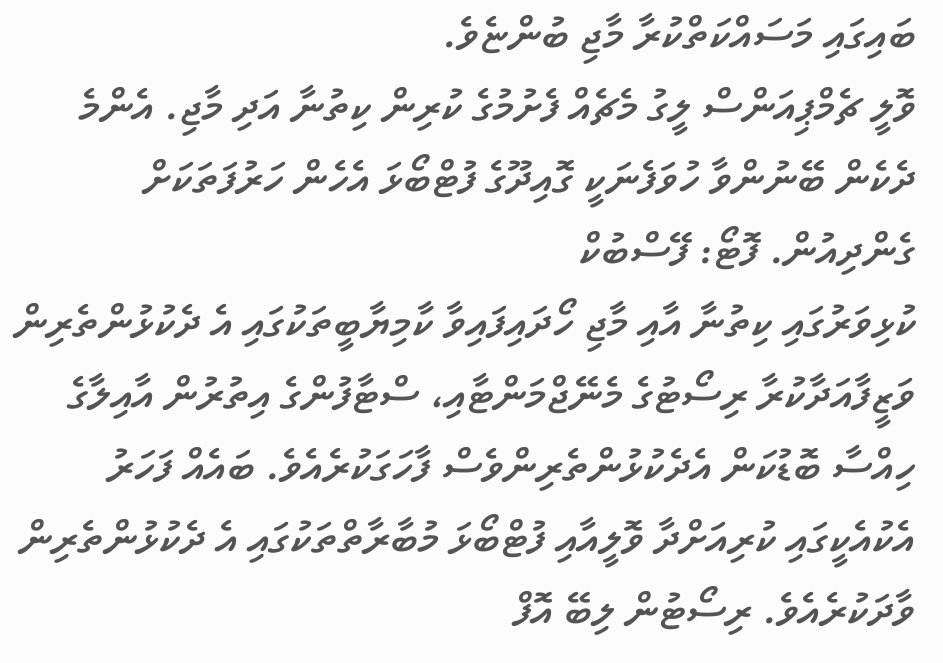ބައިގައި މަސައްކަތްކުރާ މާޖި ބުންޏެވެ.
ވޮލީ ޗެމްޕިއަންސް ލީގު މެޗެއް ފެށުމުގެ ކުރިން ކިތުނާ އަދި މާޖި. އެންމެ ދެކެން ބޭނުންވާ ހުވަފެނަކީ ގޮއިދޫގެ ފުޓްބޯޅަ އެހެން ހަރުފަތަކަށް ގެންދިއުން. ފޮޓޯ: ފޭސްބުކް
ކުޅިވަރުގައި ކިތުނާ އާއި މާޖި ހޯދައިފައިވާ ކާމިޔާބީތަކުގައި އެ ދެކުޅުންތެރިން ވަޒީފާއަދާކުރާ ރިސޯޓުގެ މެނޭޖްމަންޓާއި، ސްޓާފުންގެ އިތުރުން އާއިލާގެ ހިއްސާ ބޮޑުކަން އެދެކުޅުންތެރިންވެސް ފާހަގަކުރެއެވެ. ބައެއް ފަހަރު އެކުއެކީގައި ކުރިއަށްދާ ވޮލީއާއި ފުޓްބޯޅަ މުބާރާތްތަކުގައި އެ ދެކުޅުންތެރިން ވާދަކުރެއެވެ. ރިސޯޓުން ލިބޭ އޮފް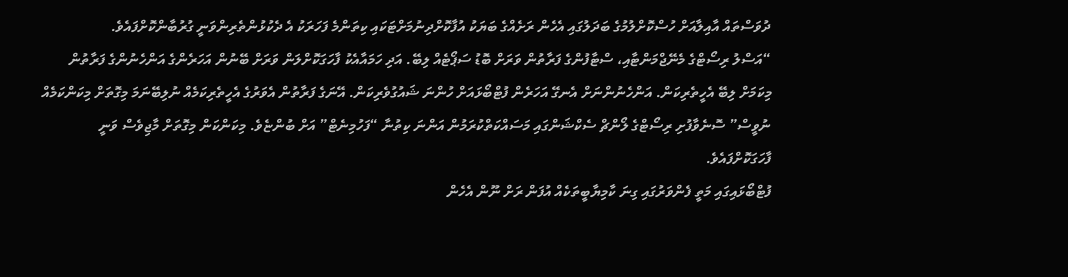ދުވަސްތައް އާއިލާއަށް ހުސްކޮށްލުމުގެ ބަދަލުގައި އެހެން ރަށެއްގެ ބަޔަކު އުފާކޮށްދިނުމަށްޓަކައި ކިތަންމެ ފަހަރަކު އެ ދެކުޅުންތެރިންވަނީ ގުރުބާންކޮށްފައެވެ.
“އަސްލު ރިސޯޓްގެ މެނޭޖްމަންޓާއި، ސްޓާފުންގެ ފަރާތުން ވަރަށް ބޮޑު ސަޕޯޓެއް ލިބޭ. އަދި ހަމައާއެކު ފާހަގަކޮށްލަން ވަރަށް ބޭނުން އަހަރެންގެ އަންހެނުންގެ ފަރާތުން މިކަމަށް ލިބޭ އެހީތެރިކަން. އަންހެނުންނަށް އެނގޭ އަހަރެން ފުޓްބޯޅައަށް ހުންނަ ޝައުގުވެރިކަން. އޭނަގެ ފަރާތުން އެވަރުގެ އެހީތެރިކަމެއް ނުލިބޭނަމަ މިގޮތަށް މިކަންކަމެއް ނުވީސް” ސޮނެވާފުށި ރިސޯޓްގެ ލޯންޗް ސެކްޝަންގައި މަސައްކަތްކުރަމުން އަންނަ ކިތުނާ “ފަހުމިނެޓް” އަށް ބުންޏެވެ. މިކަންކަން މިގޮތަށް މާޖިވެސް ވަނީ ފާހަގަކޮށްފައެވެ.
ފުޓްބޯޅައިގައި މަތީ ފެންވަރުގައި ގިނަ ކާމިޔާބީތަކެއް އުފަން ރަށް ނޫން އެހެން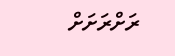ރަށްރަށަށް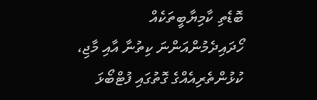ބޮޑެތި ކާމިޔާބީތަކެއް ހޯދައިދެމުންއަންނަ ކިތުނާ އާއި މާޖި، ކުޅުންތެރިއެއްގެ ގޮތުގައި ފުޓްބޯޅަ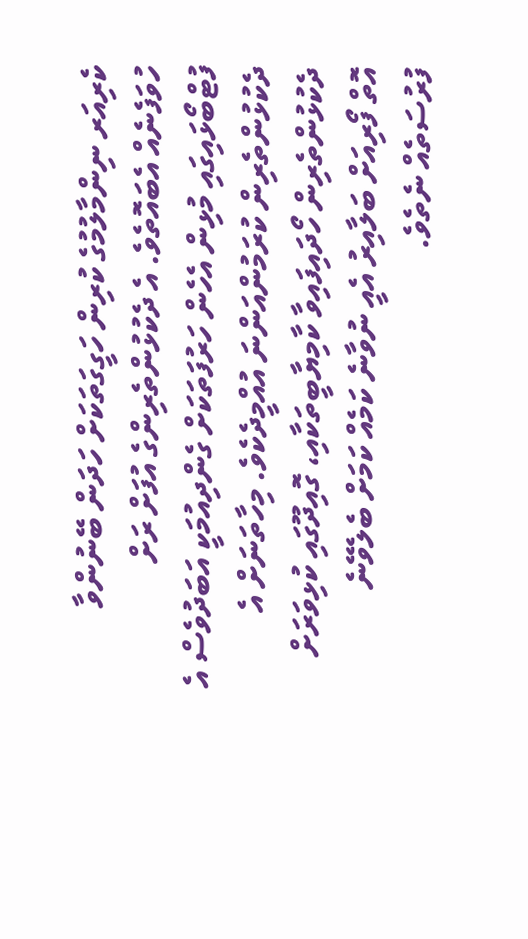ކެރިއަރ ނިންމާލުމުގެ ކުރިން ހަގީގަތަކަށް ހަދަން ބޭނުންވާ ހުވަފެނެއް އެބައޮތެވެ. އެ ދެކުޅުންތެރިންގެ އުފަށް ރަށް ފުޓްބޯޅައިގައި މުޅިން އެހެން ހަރުފަތަކަށް ގެންދިއުމަކީ އަބަދުވެސް އެ ދެކުޅުންތެރިން ކުރަމުންއަންނަ އުއްމީދެކެވެ. މިހާތަނަށް އެ ދެކުޅުންތެރިން ހޯދައިފައިވާ ކާމިޔާބީތަކާއި، ގޮއިދޫގައި ކުޅިވަރަށް އޮތް ފޯރިއަށް ބަލާއިރު އެއީ ނުވާނެ ކަމެއް ކަމަށް ބެލެވޭނެ ފުރުސަތެއް ނެތެވެ.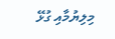މިލިޔުމާއި ގުޅޭ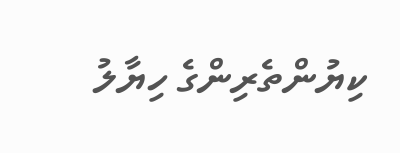ކިޔުންތެރިންގެ ހިޔާލު